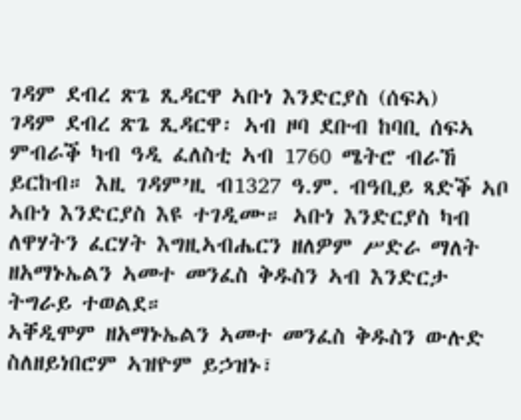ገዳም ደብረ ጽጌ ጺዳርዋ ኣቡነ እንድርያስ (ሰፍኣ)
ገዳም ደብረ ጽጌ ጺዳርዋ፡ ኣብ ዞባ ደቡብ ከባቢ ሰፍኣ ምብራቕ ካብ ዓዲ ፈለስቲ ኣብ 1760 ሜትሮ ብራኸ ይርከብ። እዚ ገዳም’ዚ ብ1327 ዓ.ም. ብዓቢይ ጻድቕ ኣቦ ኣቡነ እንድርያስ እዩ ተገዲሙ። ኣቡነ እንድርያስ ካብ ለዋሃትን ፈርሃት እግዚኣብሔርን ዘለዎም ሥድራ ማለት ዘአማኑኤልን ኣመተ መንፈስ ቅዱስን ኣብ እንድርታ ትግራይ ተወልደ።
ኣቐዲሞም ዘአማኑኤልን ኣመተ መንፈስ ቅዱስን ውሉድ ስለዘይነበሮም ኣዝዮም ይኃዝኑ፣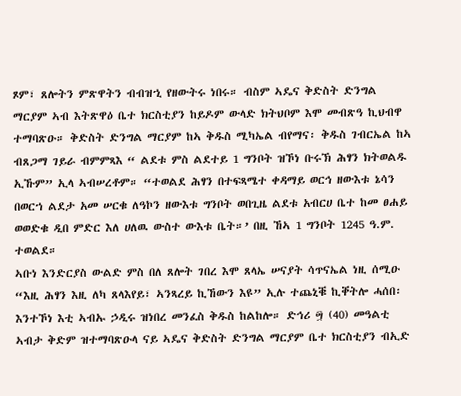ጾም፣ ጸሎትን ምጽዋትን ብብዝኂ የዘውትሩ ነበሩ። ብስም ኣዴና ቅድስት ድንግል ማርያም ኣብ እትጽዋዕ ቤተ ክርስቲያን ከይዶም ውላድ ክትህቦም እሞ መብጽዓ ኪህብዋ ተማባጽዑ። ቅድስት ድንግል ማርያም ከኣ ቅዱስ ሚካኤል ብየማና፡ ቅዱስ ገብርኤል ከኣ ብጸጋማ ገይራ ብምምጻእ “ ልደቱ ምስ ልደተይ 1 ግንቦት ዝኾነ ቡሩኽ ሕፃን ክትወልዱ ኢኹም” ኢላ ኣብሠረቶም። “ተወልደ ሕፃን በተፍጻሜተ ቀዳማይ ወርኅ ዘውእቱ ኔሳን በወርኀ ልደታ አመ ሠርቁ ለዓኮን ዘውእቱ ግንቦት ወበጊዜ ልደቱ አብርሀ ቤተ ከመ ፀሐይ ወወድቁ ዲበ ምድር እለ ሀለዉ ውስተ ውእቱ ቤት።’ በዚ ኸኣ 1 ግንቦት 1245 ዓ.ም. ተወልደ።
ኣቡነ እንድርያስ ውልድ ምስ በለ ጸሎት ገበረ እሞ ጸላኤ ሠናያት ሳጥናኤል ነዚ ሰሚዑ “እዚ ሕፃን እዚ ለካ ጸላእየይ፣ ኣንጻረይ ኪኸውን እዩ” ኢሉ ተጨኒቑ ኪቐትሎ ሓሰበ፡ እንተኾነ እቲ ኣብኡ ኃዲሩ ዝነበረ መንፈስ ቅዱስ ከልከሎ። ድኅሪ ፵ (40) መዓልቲ ኣብታ ቅድም ዝተማባጽዑላ ናይ ኣዴና ቅድስት ድንግል ማርያም ቤተ ክርስቲያን ብኢድ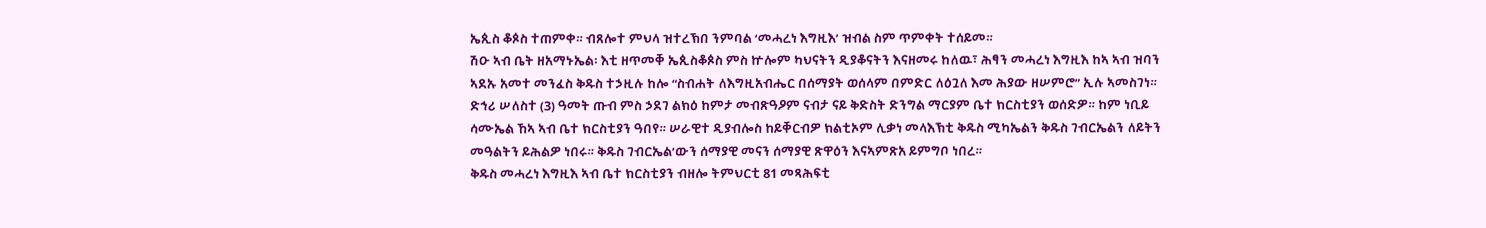ኤጲስ ቆጶስ ተጠምቀ። ብጸሎተ ምህላ ዝተረኽበ ንምባል ‘መሓረነ እግዚእ’ ዝብል ስም ጥምቀት ተሰይመ።
ሽዑ ኣብ ቤት ዘአማኑኤል፡ እቲ ዘጥመቐ ኤጲስቆጶስ ምስ ኵሎም ካህናትን ዲያቆናትን እናዘመሩ ከለዉ፣ ሕፃን መሓረነ እግዚእ ከኣ ኣብ ዝባን ኣደኡ አመተ መንፈስ ቅዱስ ተኃዚሉ ከሎ “ስብሐት ለእግዚአብሔር በሰማያት ወሰላም በምድር ለዕጓለ እመ ሕያው ዘሠምሮ” ኢሉ ኣመስገነ።
ድኅሪ ሠለስተ (3) ዓመት ጡብ ምስ ኃደገ ልክዕ ከምታ መብጽዓዖም ናብታ ናይ ቅድስት ድንግል ማርያም ቤተ ክርስቲያን ወሰድዎ። ከም ነቢይ ሳሙኤል ኸኣ ኣብ ቤተ ክርስቲያን ዓበየ። ሠራዊተ ዲያብሎስ ከይቐርብዎ ክልቲኦም ሊቃነ መላእኽቲ ቅዱስ ሚካኤልን ቅዱስ ገብርኤልን ለይትን መዓልትን ይሕልዎ ነበሩ። ቅዱስ ገብርኤል’ውን ሰማያዊ መናን ሰማያዊ ጽዋዕን እናኣምጽአ ይምግቦ ነበረ።
ቅዱስ መሓረነ እግዚእ ኣብ ቤተ ክርስቲያን ብዘሎ ትምህርቲ 81 መጻሕፍቲ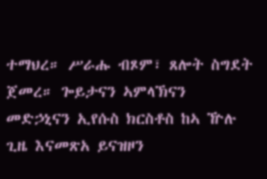ተማህረ። ሥራሑ ብጾም፣ ጸሎት ስግደት ጀመረ። ጐይታናን ኣምላኽናን መድኃኒናን ኢየሱስ ክርስቶስ ከኣ ዅሉ ጊዜ እናመጽአ ይናዝዞን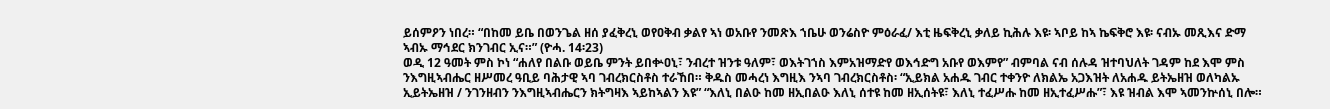ይሰምዖን ነበረ። “በከመ ይቤ በወንጌል ዘሰ ያፈቅረኒ ወየዐቅብ ቃልየ ኣነ ወአቡየ ንመጽእ ኀቤሁ ወንሬስዮ ምዕራፈ/ እቲ ዜፍቅረኒ ቃለይ ኪሕሉ እዩ፡ ኣቦይ ከኣ ኬፍቅሮ እዩ፡ ናብኡ መጺእና ድማ ኣብኡ ማኅደር ክንገብር ኢና።” (ዮሓ. 14፡23)
ወዲ 12 ዓመት ምስ ኮነ “ሐለየ በልቡ ወይቤ ምንት ይበቍዐኒ፣ ንብረተ ዝንቱ ዓለም፣ ወእትገኀስ እምአዝማድየ ወእኅድግ አቡየ ወእምየ” ብምባል ናብ ሰሉዳ ዝተባህለት ገዳም ከደ እሞ ምስ ንእግዚኣብሔር ዘሥመረ ዓቢይ ባሕታዊ ኣባ ገብረክርስቶስ ተራኸበ። ቅዱስ መሓረነ እግዚእ ንኣባ ገብረክርስቶስ፡ “ኢይክል አሐዱ ገብር ተቀንዮ ለክልኤ አጋእዝት ለአሐዱ ይትኤዘዝ ወለካልኡ ኢይትኤዘዝ / ንገንዘብን ንእግዚኣብሔርን ክትግዛእ ኣይከኣልን እዩ” “እለኒ በልዑ ከመ ዘኢበልዑ እለኒ ሰተዩ ከመ ዘኢሰትዩ፣ እለኒ ተፈሥሑ ከመ ዘኢተፈሥሑ”፣ እዩ ዝብል እሞ ኣመንኵሰኒ በሎ።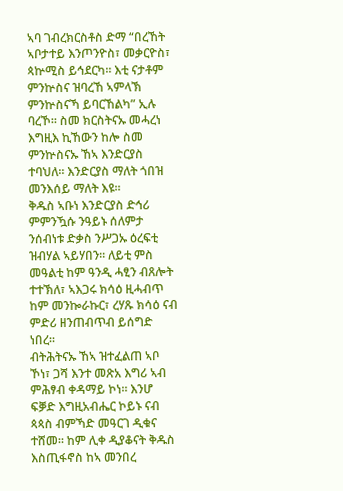ኣባ ገብረክርስቶስ ድማ “በረኸት ኣቦታተይ እንጦንዮስ፣ መቃርዮስ፣ ጳኵሚስ ይኅደርካ። እቲ ናታቶም ምንኵስና ዝባረኸ ኣምላኽ ምንኵስናኻ ይባርኸልካ” ኢሉ ባረኾ። ስመ ክርስትናኡ መሓረነ እግዚእ ኪኸውን ከሎ ስመ ምንኵስናኡ ኸኣ እንድርያስ ተባህለ። እንድርያስ ማለት ጎበዝ መንእሰይ ማለት እዩ።
ቅዱስ ኣቡነ እንድርያስ ድኅሪ ምምንዃሱ ንዓይኑ ሰለምታ ንሰብነቱ ድቃስ ንሥጋኡ ዕረፍቲ ዝብሃል ኣይሃበን። ለይቲ ምስ መዓልቲ ከም ዓንዲ ሓፂን ብጸሎት ተተኽለ፣ ኣእጋሩ ክሳዕ ዚሓብጥ ከም መንኰራኩር፣ ረሃጹ ክሳዕ ናብ ምድሪ ዘንጠብጥብ ይሰግድ ነበረ።
ብትሕትናኡ ኸኣ ዝተፈልጠ ኣቦ ኾነ፣ ጋሻ እንተ መጽአ እግሪ ኣብ ምሕፃብ ቀዳማይ ኮነ። እንሆ ፍቓድ እግዚአብሔር ኮይኑ ናብ ጳጳስ ብምኻድ መዓርገ ዲቁና ተሸመ። ከም ሊቀ ዲያቆናት ቅዱስ እስጢፋኖስ ከኣ መንበረ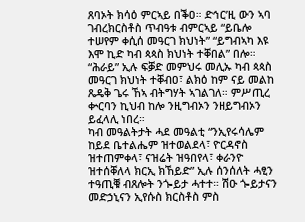ጸባኦት ክሳዕ ምርኣይ በቕዐ። ድኅር’ዚ ውን ኣባ ገብረክርስቶስ ጥብዓቱ ብምርኣይ “ይቤሎ ተሠየም ቀሲሰ መዓርገ ክህነት” “ይግብኣካ እዩ እሞ ኪድ ካብ ጳጳስ ክህነት ተቐበል” በሎ። “ሕራይ” ኢሉ ፍቓድ መምህሩ መሊኡ ካብ ጳጳስ መዓርገ ክህነት ተቐብዐ፣ ልክዕ ከም ናይ መልከ ጼዴቅ ጌሩ ኸኣ ብትግሃት ኣገልገለ። ምሥጢረ ቍርባን ኪህብ ከሎ ንዚግብኦን ንዘይግብኦን ይፈላሊ ነበረ።
ካብ መዓልትታት ሓደ መዓልቲ “ንኢየሩሳሌም ከይደ ቤተልሔም ዝተወልደላ፣ ዮርዳኖስ ዝተጠምቀላ፣ ናዝሬት ዝዓበየላ፣ ቀራንዮ ዝተሰቐለላ ክርኢ ክኸይድ” ኢሉ ሰንሰለት ሓፂን ተዓጢቑ ብጸሎት ንጐይታ ሓተተ። ሽዑ ጐይታናን መድኃኒናን ኢየሱስ ክርስቶስ ምስ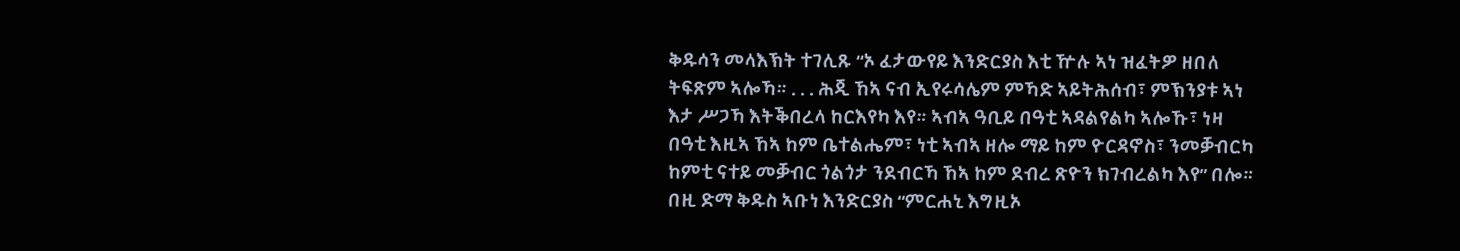ቅዱሳን መላእኽት ተገሊጹ “ኦ ፈታውየይ እንድርያስ እቲ ዅሉ ኣነ ዝፈትዎ ዘበለ ትፍጽም ኣሎኻ። . . . ሕጂ ኸኣ ናብ ኢየሩሳሌም ምኻድ ኣይትሕሰብ፣ ምኽንያቱ ኣነ እታ ሥጋኻ እትቕበረላ ከርእየካ እየ። ኣብኣ ዓቢይ በዓቲ ኣዳልየልካ ኣሎኹ፣ ነዛ በዓቲ እዚኣ ኸኣ ከም ቤተልሔም፣ ነቲ ኣብኣ ዘሎ ማይ ከም ዮርዳኖስ፣ ንመቓብርካ ከምቲ ናተይ መቓብር ጎልጎታ ንደብርኻ ኸኣ ከም ደብረ ጽዮን ክገብረልካ እየ” በሎ። በዚ ድማ ቅዱስ ኣቡነ እንድርያስ “ምርሐኒ እግዚኦ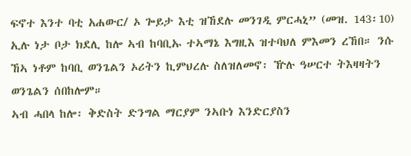ፍኖተ እንተ ባቲ አሐውር/ ኦ ጐይታ እቲ ዝኸደሉ መንገዲ ምርሓኒ” (መዝ. 143፡10) ኢሉ ነታ ቦታ ክደሊ ከሎ ኣብ ከባቢኡ ተኣማኔ እግዚእ ዝተባህለ ምእመን ረኸበ። ንሱ ኸኣ ነቶም ከባቢ ወንጌልን ኦሪትን ኪምህረሉ ስለዝለመኖ፡ ዅሉ ዓሠርተ ትእዛዛትን ወንጌልን ሰበከሎም።
ኣብ ሓበላ ከሎ፡ ቅድስት ድንግል ማርያም ንኣቡነ እንድርያስን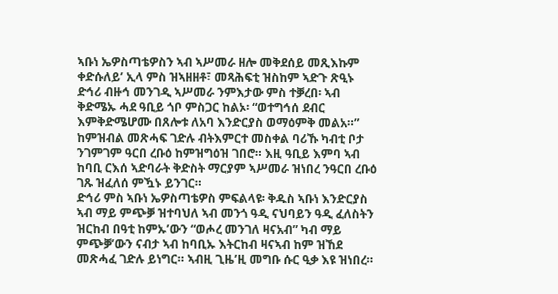ኣቡነ ኤዎስጣቴዎስን ኣብ ኣሥመራ ዘሎ መቅደሰይ መጺእኩም ቀድሱለይ’ ኢላ ምስ ዝኣዘዘቶ፣ መጻሕፍቲ ዝስከም ኣድጉ ጽዒኑ ድኅሪ ብዙኅ መንገዲ ኣሥመራ ንምእታው ምስ ተቓረበ፡ ኣብ ቅድሜኡ ሓደ ዓቢይ ጎቦ ምስጋር ከልኦ፡ “ወተግኅሰ ደብር እምቅድሜሆሙ በጸሎቱ ለአባ እንድርያስ ወማዕምቅ መልአ።” ከምዝብል መጽሓፍ ገድሉ ብትእምርተ መስቀል ባሪኹ ካብቲ ቦታ ንገምገም ዓርበ ረቡዕ ከምዝግዕዝ ገበሮ። እዚ ዓቢይ እምባ ኣብ ከባቢ ርእሰ ኣድባራት ቅድስት ማርያም ኣሥመራ ዝነበረ ንዓርበ ረቡዕ ገጹ ዝፈለሰ ምዃኑ ይንገር።
ድኅሪ ምስ ኣቡነ ኤዎስጣቴዎስ ምፍልላዩ፡ ቅዱስ ኣቡነ እንድርያስ ኣብ ማይ ምጭቓ ዝተባህለ ኣብ መንጎ ዓዲ ናህባይን ዓዲ ፈለስትን ዝርከብ በዓቲ ከምኡ’ውን “ወሖረ መንገለ ዛናአብ” ካብ ማይ ምጭቓ’ውን ናብታ ኣብ ከባቢኡ እትርከብ ዛናኣብ ከም ዝኸደ መጽሓፈ ገድሉ ይነግር። ኣብዚ ጊዜ’ዚ መግቡ ሱር ዒቃ እዩ ዝነበረ።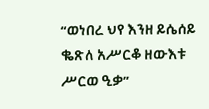“ወነበረ ህየ እንዘ ይሴሰይ ቈጽለ አሥርቆ ዘውእቱ ሥርወ ዒቃ”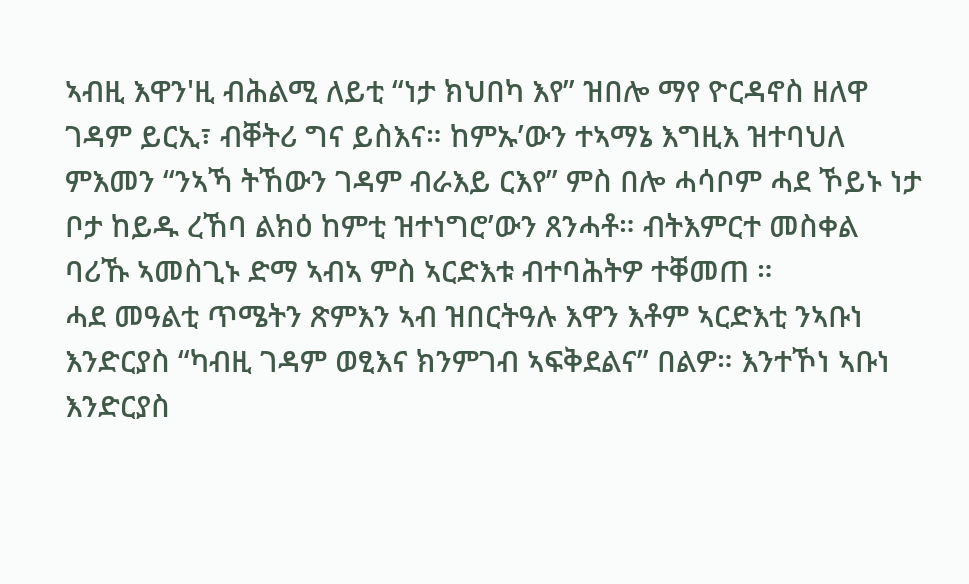ኣብዚ እዋን'ዚ ብሕልሚ ለይቲ “ነታ ክህበካ እየ” ዝበሎ ማየ ዮርዳኖስ ዘለዋ ገዳም ይርኢ፣ ብቐትሪ ግና ይስእና። ከምኡ’ውን ተኣማኔ እግዚእ ዝተባህለ ምእመን “ንኣኻ ትኸውን ገዳም ብራእይ ርእየ” ምስ በሎ ሓሳቦም ሓደ ኾይኑ ነታ ቦታ ከይዱ ረኸባ ልክዕ ከምቲ ዝተነግሮ’ውን ጸንሓቶ። ብትእምርተ መስቀል ባሪኹ ኣመስጊኑ ድማ ኣብኣ ምስ ኣርድእቱ ብተባሕትዎ ተቐመጠ ።
ሓደ መዓልቲ ጥሜትን ጽምእን ኣብ ዝበርትዓሉ እዋን እቶም ኣርድእቲ ንኣቡነ እንድርያስ “ካብዚ ገዳም ወፂእና ክንምገብ ኣፍቅደልና” በልዎ። እንተኾነ ኣቡነ እንድርያስ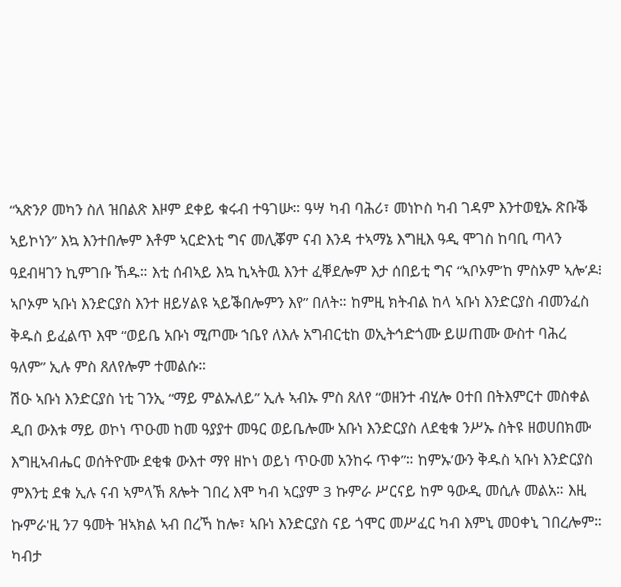“ኣጽንዖ መካን ስለ ዝበልጽ እዞም ደቀይ ቁሩብ ተዓገሡ። ዓሣ ካብ ባሕሪ፣ መነኮስ ካብ ገዳም እንተወፂኡ ጽቡቕ ኣይኮነን” እኳ እንተበሎም እቶም ኣርድእቲ ግና መሊቖም ናብ እንዳ ተኣማኔ እግዚእ ዓዲ ሞገስ ከባቢ ጣላን ዓደብዛገን ኪምገቡ ኸዱ። እቲ ሰብኣይ እኳ ኪኣትዉ እንተ ፈቐደሎም እታ ሰበይቲ ግና “ኣቦኦም’ከ ምስኦም ኣሎ’ዶ፧ ኣቦኦም ኣቡነ እንድርያስ እንተ ዘይሃልዩ ኣይቕበሎምን እየ” በለት። ከምዚ ክትብል ከላ ኣቡነ እንድርያስ ብመንፈስ ቅዱስ ይፈልጥ እሞ “ወይቤ አቡነ ሚጦሙ ኀቤየ ለእሉ አግብርቲከ ወኢትኅድጎሙ ይሠጠሙ ውስተ ባሕረ ዓለም” ኢሉ ምስ ጸለየሎም ተመልሱ።
ሽዑ ኣቡነ እንድርያስ ነቲ ገንኢ “ማይ ምልኡለይ” ኢሉ ኣብኡ ምስ ጸለየ “ወዘንተ ብሂሎ ዐተበ በትእምርተ መስቀል ዲበ ውእቱ ማይ ወኮነ ጥዑመ ከመ ዓያያተ መዓር ወይቤሎሙ አቡነ እንድርያስ ለደቂቁ ንሥኡ ስትዩ ዘወሀበክሙ እግዚኣብሔር ወሰትዮሙ ደቂቁ ውእተ ማየ ዘኮነ ወይነ ጥዑመ አንከሩ ጥቀ”። ከምኡ’ውን ቅዱስ ኣቡነ እንድርያስ ምእንቲ ደቁ ኢሉ ናብ ኣምላኽ ጸሎት ገበረ እሞ ካብ ኣርያም 3 ኩምራ ሥርናይ ከም ዓውዲ መሲሉ መልአ። እዚ ኩምራ'ዚ ን7 ዓመት ዝኣክል ኣብ በረኻ ከሎ፣ ኣቡነ እንድርያስ ናይ ጎሞር መሥፈር ካብ እምኒ መዐቀኒ ገበረሎም። ካብታ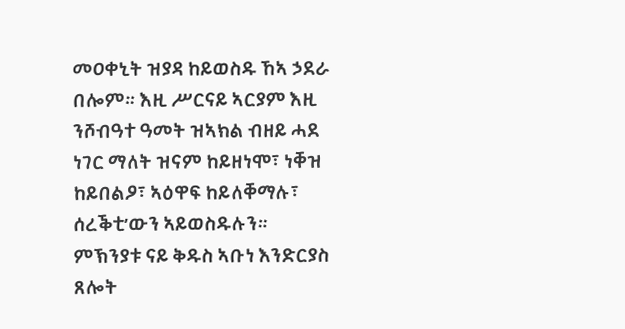መዐቀኒት ዝያዳ ከይወስዱ ኸኣ ኃደራ በሎም። እዚ ሥርናይ ኣርያም እዚ ንሾብዓተ ዓመት ዝኣክል ብዘይ ሓደ ነገር ማለት ዝናም ከይዘነሞ፣ ነቐዝ ከይበልዖ፣ ኣዕዋፍ ከይለቐማሉ፣ ሰረቕቲ’ውን ኣይወስዱሉን። ምኽንያቱ ናይ ቅዱስ ኣቡነ እንድርያስ ጸሎት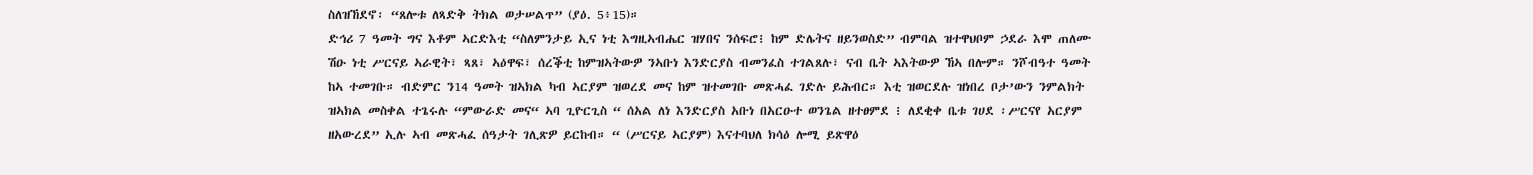ስለዝኸደኖ፡ “ጸሎቱ ለጻድቅ ትክል ወታሠልጥ” (ያዕ. 5፥15)።
ድኅሪ 7 ዓመት ግና እቶም ኣርድእቲ “ስለምንታይ ኢና ነቲ እግዚኣብሔር ዝሃበና ንሰፍሮ፧ ከም ድሌትና ዘይንወስድ” ብምባል ዝተዋህቦም ኃደራ እሞ ጠለሙ ሽዑ ነቲ ሥርናይ ኣራዊት፣ ጻጸ፣ ኣዕዋፍ፣ ሰረቕቲ ከምዝኣትውዎ ንኣቡነ እንድርያስ ብመንፈስ ተገልጸሉ፣ ናብ ቤት ኣእትውዎ ኸኣ በሎም። ንሾብዓተ ዓመት ከኣ ተመገቡ። ብድምር ን14 ዓመት ዝኣክል ካብ ኣርያም ዝወረደ መና ከም ዝተመገቡ መጽሓፈ ገድሉ ይሕብር። እቲ ዝወርደሉ ዝነበረ ቦታ’ውን ንምልክት ዝኣክል መስቀል ተጌሩሉ “ምውራድ መና“ ኣባ ጊዮርጊስ “ ሰአል ለነ እንድርያስ አቡነ በአርዑተ ወንጌል ዘተፀምደ ፧ ለደቂቀ ቤቱ ገሀደ ፡ሥርናየ አርያም ዘአውረደ” ኢሉ ኣብ መጽሓፈ ሰዓታት ገሊጽዎ ይርከብ። “ (ሥርናይ ኣርያም) እናተባህለ ክሳዕ ሎሚ ይጽዋዕ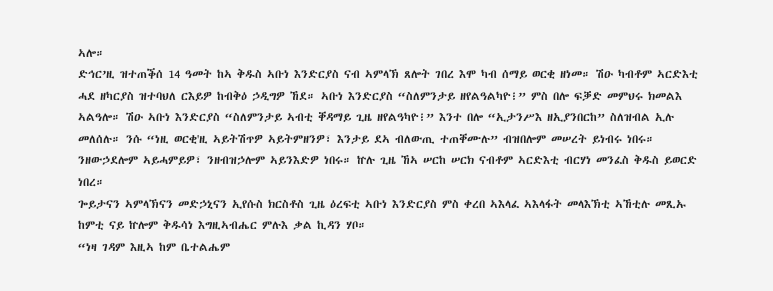ኣሎ።
ድኅር’ዚ ዝተጠቕሰ 14 ዓመት ከኣ ቅዱስ ኣቡነ እንድርያስ ናብ ኣምላኽ ጸሎት ገበረ እሞ ካብ ሰማይ ወርቂ ዘነመ። ሽዑ ካብቶም ኣርድእቲ ሓደ ዘካርያስ ዝተባህለ ርእይዎ ከብቅዕ ኃዲግዎ ኸደ። ኣቡነ እንድርያስ “ስለምንታይ ዘየልዓልካዮ፧” ምስ በሎ ፍቓድ መምህሩ ክመልእ ኣልዓሎ። ሽዑ ኣቡነ እንድርያስ “ስለምንታይ ኣብቲ ቐዳማይ ጊዜ ዘየልዓካዮ፧” እንተ በሎ “ኢታንሥእ ዘኢያንበርከ” ስለዝብል ኢሉ መለሰሉ። ንሱ “ነዚ ወርቂ'ዚ ኣይትሽጥዎ ኣይትምዘንዎ፣ እንታይ ደኣ ብለውጢ ተጠቐሙሉ” ብዝበሎም መሠረት ይነብሩ ነበሩ። ንዘውኃደሎም ኣይሓምይዎ፣ ንዘብዝኃሎም ኣይንእድዎ ነበሩ። ኵሉ ጊዜ ኸኣ ሠርከ ሠርክ ናብቶም ኣርድእቲ ብርሃነ መንፈስ ቅዱስ ይወርድ ነበረ።
ጐይታናን ኣምላኽናን መድኃኒናን ኢየሱስ ክርስቶስ ጊዜ ዕረፍቲ ኣቡነ እንድርያስ ምስ ቀረበ ኣእላፈ ኣእላፋት መላእኽቲ ኣኸቲሉ መጺኡ ከምቲ ናይ ኵሎም ቅዱሳነ እግዚኣብሔር ምሉእ ቃል ኪዳን ሃቦ።
“ነዛ ገዳም እዚኣ ከም ቤተልሔም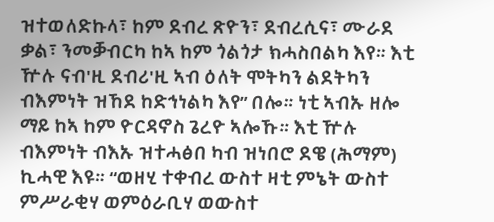ዝተወለድኩላ፣ ከም ደብረ ጽዮን፣ ደብረሲና፣ ሙራደ ቃል፣ ንመቓብርካ ከኣ ከም ጎልጎታ ክሓስበልካ እየ። እቲ ዅሉ ናብ'ዚ ደብሪ'ዚ ኣብ ዕለት ሞትካን ልደትካን ብእምነት ዝኸደ ከድኅነልካ እየ” በሎ። ነቲ ኣብኡ ዘሎ ማይ ከኣ ከም ዮርዳኖስ ጌረዮ ኣሎኹ። እቲ ዅሉ ብእምነት ብእኡ ዝተሓፅበ ካብ ዝነበሮ ደዌ (ሕማም) ኪሓዊ እዩ። “ወዘሂ ተቀብረ ውስተ ዛቲ ምኔት ውስተ ምሥራቂሃ ወምዕራቢሃ ወውስተ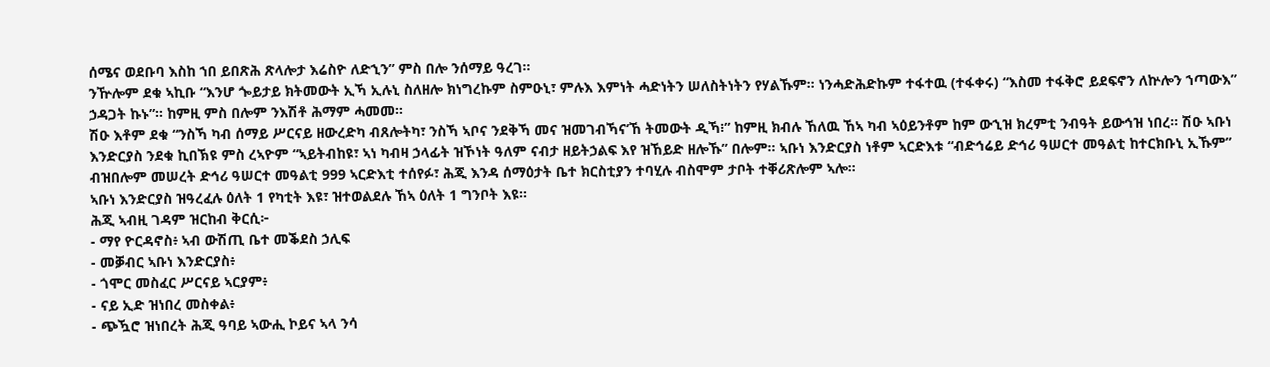ሰሜና ወደቡባ እስከ ኀበ ይበጽሕ ጽላሎታ እሬስዮ ለድኂን” ምስ በሎ ንሰማይ ዓረገ።
ንዅሎም ደቁ ኣኪቡ “እንሆ ጐይታይ ክትመውት ኢኻ ኢሉኒ ስለዘሎ ክነግረኩም ስምዑኒ፣ ምሉእ እምነት ሓድነትን ሠለስትነትን የሃልኹም። ነንሓድሕድኩም ተፋተዉ (ተፋቀሩ) “እስመ ተፋቅሮ ይደፍኖን ለኵሎን ኀጣውእ” ኃዳጋት ኩኑ”። ከምዚ ምስ በሎም ንእሽቶ ሕማም ሓመመ።
ሽዑ እቶም ደቁ “ንስኻ ካብ ሰማይ ሥርናይ ዘውረድካ ብጸሎትካ፣ ንስኻ ኣቦና ንደቅኻ መና ዝመገብኻና’ኸ ትመውት ዲኻ፧” ከምዚ ክብሉ ኸለዉ ኸኣ ካብ ኣዕይንቶም ከም ውኂዝ ክረምቲ ንብዓት ይውኅዝ ነበረ። ሽዑ ኣቡነ እንድርያስ ንደቁ ኪበኽዩ ምስ ረኣዮም “ኣይትብከዩ፣ ኣነ ካብዛ ኃላፊት ዝኾነት ዓለም ናብታ ዘይትኃልፍ እየ ዝኸይድ ዘሎኹ” በሎም። ኣቡነ እንድርያስ ነቶም ኣርድእቱ “ብድኅሬይ ድኅሪ ዓሠርተ መዓልቲ ከተርክቡኒ ኢኹም” ብዝበሎም መሠረት ድኅሪ ዓሠርተ መዓልቲ 999 ኣርድእቲ ተሰየፉ፣ ሕጂ እንዳ ሰማዕታት ቤተ ክርስቲያን ተባሂሉ ብስሞም ታቦት ተቐሪጽሎም ኣሎ።
ኣቡነ እንድርያስ ዝዓረፈሉ ዕለት 1 የካቲት እዩ፣ ዝተወልደሉ ኸኣ ዕለት 1 ግንቦት እዩ።
ሕጂ ኣብዚ ገዳም ዝርከብ ቅርሲ፦
- ማየ ዮርዳኖስ፥ ኣብ ውሽጢ ቤተ መቕደስ ኃሊፍ
- መቓብር ኣቡነ እንድርያስ፥
- ጎሞር መስፈር ሥርናይ ኣርያም፥
- ናይ ኢድ ዝነበረ መስቀል፥
- ጭዃሮ ዝነበረት ሕጂ ዓባይ ኣውሒ ኮይና ኣላ ንሳ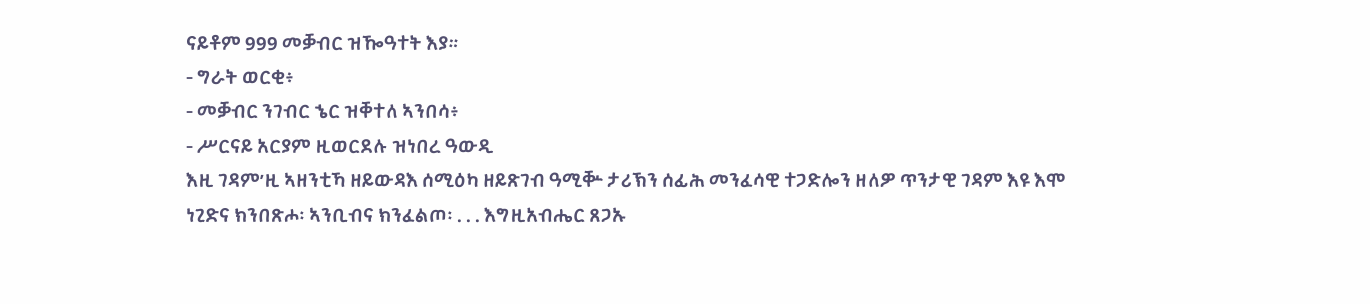ናይቶም 999 መቓብር ዝዀዓተት እያ።
- ግራት ወርቂ፥
- መቓብር ንገብር ኄር ዝቐተለ ኣንበሳ፥
- ሥርናይ አርያም ዚወርደሉ ዝነበረ ዓውዲ
እዚ ገዳም’ዚ ኣዘንቲኻ ዘይውዳእ ሰሚዕካ ዘይጽገብ ዓሚቝ ታሪኽን ሰፊሕ መንፈሳዊ ተጋድሎን ዘለዎ ጥንታዊ ገዳም እዩ እሞ ነጊድና ክንበጽሖ፡ ኣንቢብና ክንፈልጦ፡ . . . እግዚአብሔር ጸጋኡ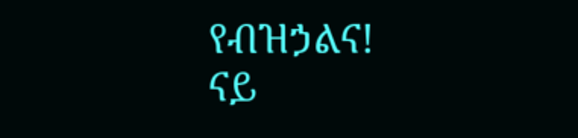የብዝኃልና!
ናይ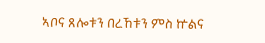ኣቦና ጸሎቱን በረኸቱን ምስ ኵልና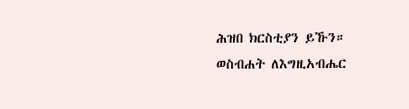ሕዝበ ክርስቲያን ይኹን።
ወስብሐት ለእግዚአብሔር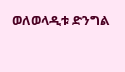ወለወላዲቱ ድንግል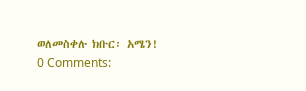ወለመስቀሉ ክቡር፡ አሜን!
0 Comments: